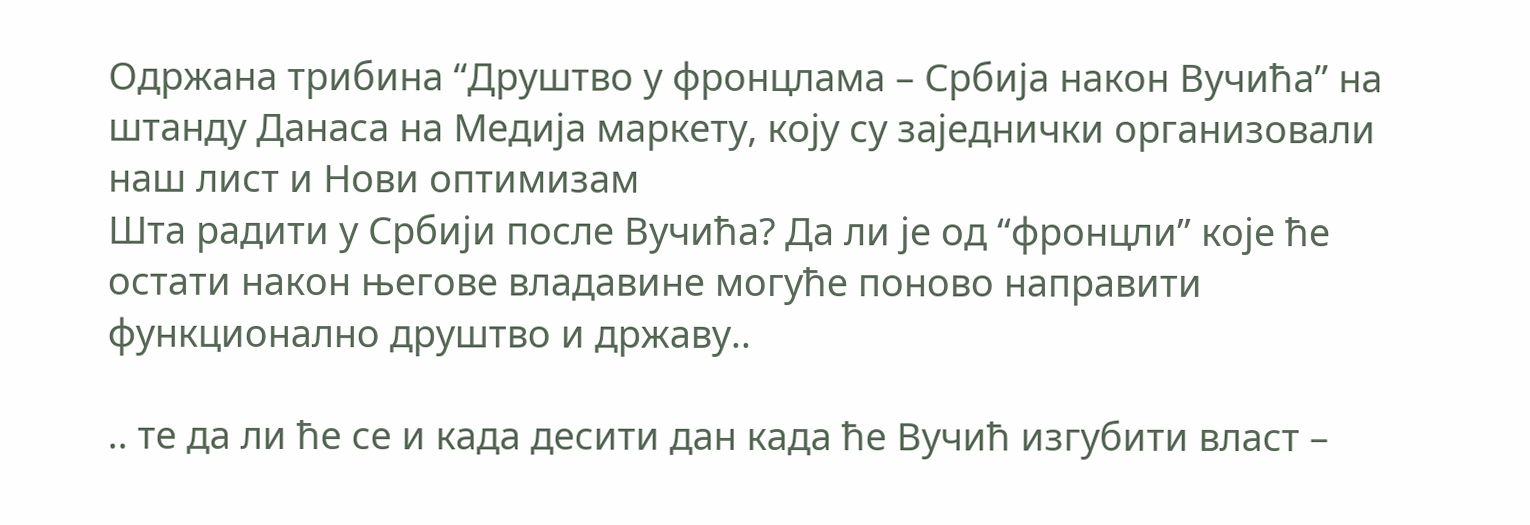Одржана трибина “Друштво у фронцлама – Србија након Вучића” на штанду Данаса на Медија маркету, коју су заједнички организовали наш лист и Нови оптимизам
Шта радити у Србији после Вучића? Да ли је од “фронцли” које ће остати након његове владавине могуће поново направити функционално друштво и државу..

.. те да ли ће се и када десити дан када ће Вучић изгубити власт –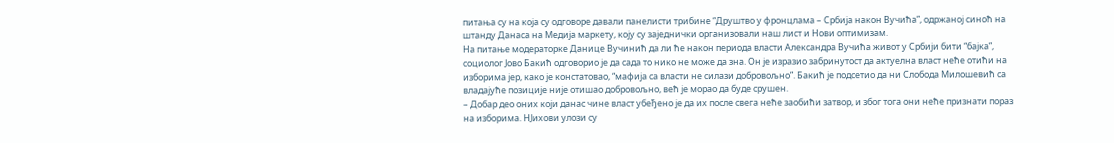питања су на која су одговоре давали панелисти трибине “Друштво у фронцлама – Србија након Вучића”, одржаној синоћ на штанду Данаса на Медија маркету, коју су заједнички организовали наш лист и Нови оптимизам.
На питање модераторке Данице Вучинић да ли ће након периода власти Александра Вучића живот у Србији бити “бајка”, социолог Јово Бакић одговорио је да сада то нико не може да зна. Он је изразио забринутост да актуелна власт неће отићи на изборима јер, како је констатовао, “мафија са власти не силази добровољно”. Бакић је подсетио да ни Слобода Милошевић са владајуће позиције није отишао добровољно, већ је морао да буде срушен.
– Добар део оних који данас чине власт убеђено је да их после свега неће заобићи затвор, и због тога они неће признати пораз на изборима. НЈихови улози су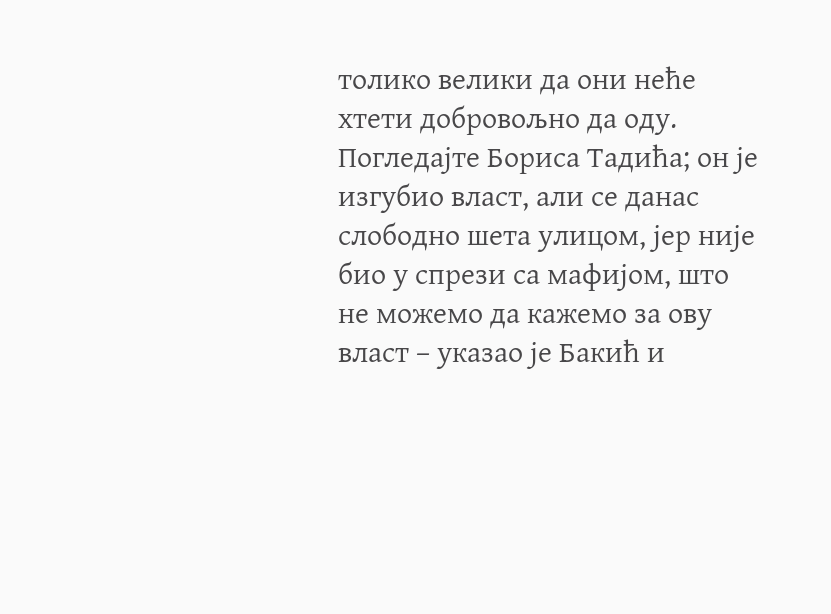толико велики да они неће хтети добровољно да оду. Погледајте Бориса Тадића; он је изгубио власт, али се данас слободно шета улицом, јер није био у спрези са мафијом, што не можемо да кажемо за ову власт – указао је Бакић и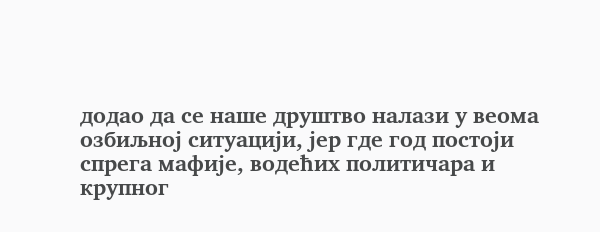додао да се наше друштво налази у веома озбиљној ситуацији, јер где год постоји спрега мафије, водећих политичара и крупног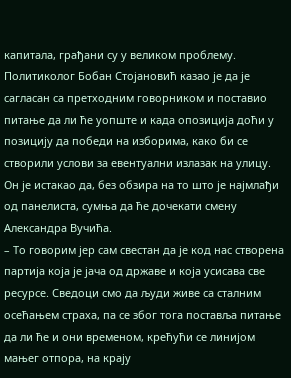капитала, грађани су у великом проблему.
Политиколог Бобан Стојановић казао је да је сагласан са претходним говорником и поставио питање да ли ће уопште и када опозиција доћи у позицију да победи на изборима, како би се створили услови за евентуални излазак на улицу. Он је истакао да, без обзира на то што је најмлађи од панелиста, сумња да ће дочекати смену Александра Вучића.
– То говорим јер сам свестан да је код нас створена партија која је јача од државе и која усисава све ресурсе. Сведоци смо да људи живе са сталним осећањем страха, па се због тога поставља питање да ли ће и они временом, крећући се линијом мањег отпора, на крају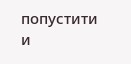попустити и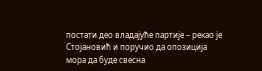постати део владајуће партије – рекао је Стојановић и поручио да опозиција мора да буде свесна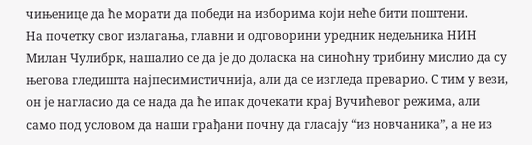чињенице да ће морати да победи на изборима који неће бити поштени.
На почетку свог излагања, главни и одговорини уредник недељника НИН Милан Чулибрк, нашалио се да је до доласка на синоћну трибину мислио да су његова гледишта најпесимистичнија, али да се изгледа преварио. С тим у вези, он је нагласио да се нада да ће ипак дочекати крај Вучићевог режима, али само под условом да наши грађани почну да гласају “из новчаника”, а не из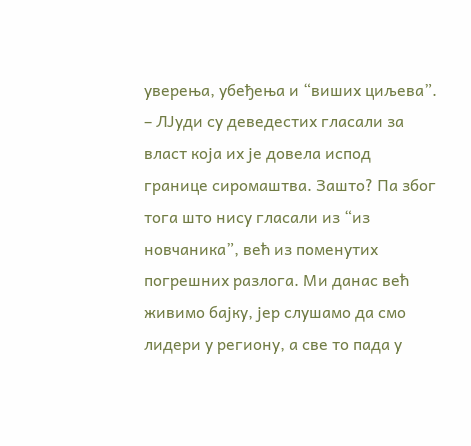уверења, убеђења и “виших циљева”.
– ЛЈуди су деведестих гласали за власт која их је довела испод границе сиромаштва. Зашто? Па због тога што нису гласали из “из новчаника”, већ из поменутих погрешних разлога. Ми данас већ живимо бајку, јер слушамо да смо лидери у региону, а све то пада у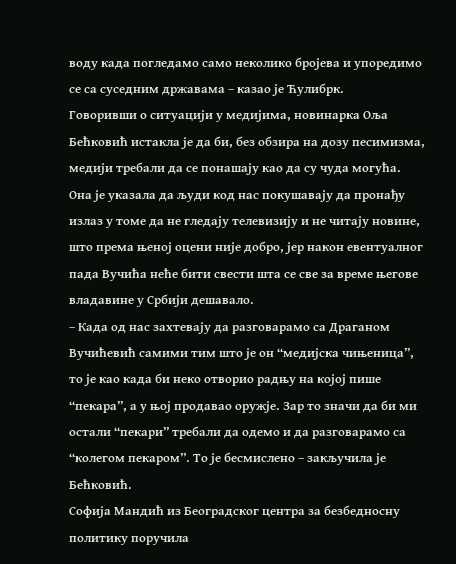воду када погледамо само неколико бројева и упоредимо се са суседним државама – казао је Ћулибрк.
Говоривши о ситуацији у медијима, новинарка Оља Бећковић истакла је да би, без обзира на дозу песимизма, медији требали да се понашају као да су чуда могућа. Она је указала да људи код нас покушавају да пронађу излаз у томе да не гледају телевизију и не читају новине, што према њеној оцени није добро, јер након евентуалног пада Вучића неће бити свести шта се све за време његове владавине у Србији дешавало.
– Када од нас захтевају да разговарамо са Драганом Вучићевић самими тим што је он “медијска чињеница”, то је као када би неко отворио радњу на којој пише “пекара”, а у њој продавао оружје. Зар то значи да би ми остали “пекари” требали да одемо и да разговарамо са “колегом пекаром”. То је бесмислено – закључила је Бећковић.
Софија Мандић из Београдског центра за безбедносну политику поручила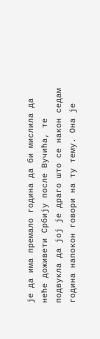је да има премало година да би мислила да неће доживети Србију после Вучића, те подвукла да јој је драго што се након седам година напокон говори на ту тему. Она је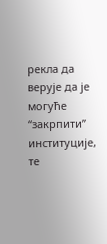рекла да верује да је могуће “закрпити” институције, те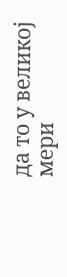да то у великој мери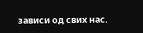зависи од свих нас.